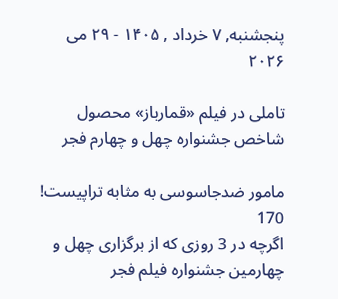پنجشنبه, ۷ خرداد , ۱۴۰۵ - ۲۹ می ۲۰۲۶

تاملی در فیلم «قمارباز» محصول شاخص جشنواره چهل و چهارم فجر

مامور ضدجاسوسی به مثابه تراپیست!
170
اگرچه در 3 روزی که از برگزاری چهل و چهارمین جشنواره فیلم فجر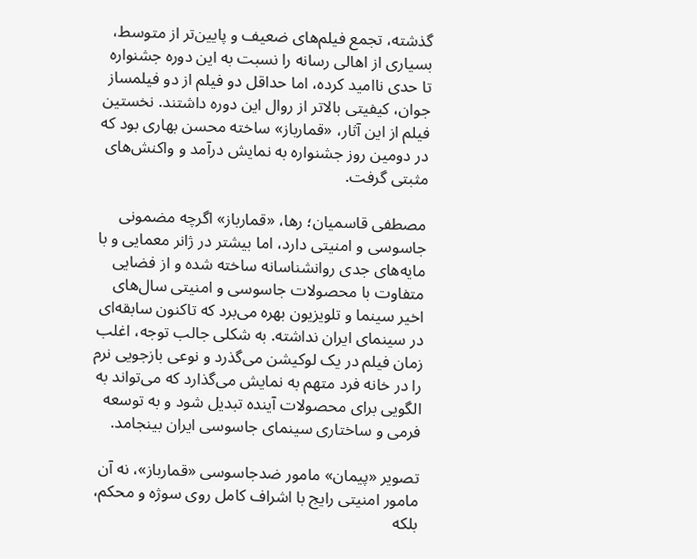گذشته، تجمع فیلم‌های ضعیف و پایین‌تر از متوسط، بسیاری از اهالی رسانه را نسبت به این دوره جشنواره تا حدی ناامید کرده، اما حداقل دو فیلم از دو فیلمساز جوان، کیفیتی بالاتر از روال این دوره داشتند. نخستین فیلم از این آثار، «قمارباز» ساخته محسن بهاری بود که در دومین روز جشنواره به نمایش درآمد و واکنش‌های مثبتی گرفت.

مصطفی قاسمیان؛ رها، «قمارباز» اگرچه مضمونی جاسوسی و امنیتی دارد، اما بیشتر در ژانر معمایی و با مایه‌های جدی روانشناسانه ساخته شده و از فضایی متفاوت با محصولات جاسوسی و امنیتی سال‌های اخیر سینما و تلویزیون بهره می‌برد که تاکنون سابقه‌ای در سینمای ایران نداشته. به شکلی جالب توجه، اغلب زمان فیلم در یک لوکیشن می‌گذرد و نوعی بازجویی نرم را در خانه فرد متهم به نمایش می‌گذارد که می‌تواند به الگویی برای محصولات آینده تبدیل شود و به توسعه فرمی و ساختاری سینمای جاسوسی ایران بینجامد.

تصویر «پیمان» مامور ضدجاسوسی «قمارباز»، نه آن مامور امنیتی رایج با اشراف کامل روی سوژه و محکم، بلکه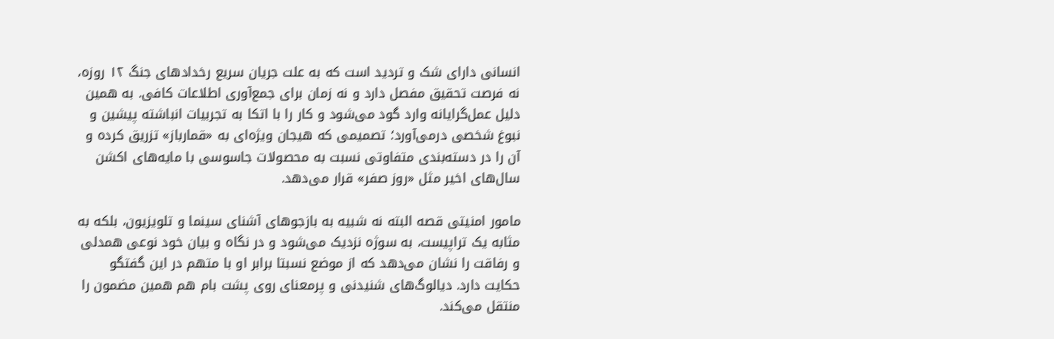انسانی دارای شک و تردید است که به علت جریان سریع رخدادهای جنگ ۱۲ روزه، نه فرصت تحقیق مفصل دارد و نه زمان برای جمع‌آوری اطلاعات کافی. به همین دلیل عمل‌گرایانه وارد گود می‌شود و کار را با اتکا به تجربیات انباشته پیشین و نبوغ شخصی درمی‌آورد؛ تصمیمی که هیجان ویژه‌ای به «قمارباز» تزریق کرده و آن را در دسته‌بندی متفاوتی نسبت به محصولات جاسوسی با مایه‌های اکشن سال‌های اخیر مثل «روز صفر» قرار می‌دهد.

مامور امنیتی قصه البته نه شبیه به بازجوهای آشنای سینما و تلویزیون، بلکه به مثابه یک تراپیست، به سوژه نزدیک می‌شود و در نگاه و بیان خود نوعی همدلی و رفاقت را نشان می‌دهد که از موضع نسبتا برابر او با متهم در این گفتگو حکایت دارد. دیالوگ‌های شنیدنی و پرمعنای روی پشت بام هم همین مضمون را منتقل می‌کند.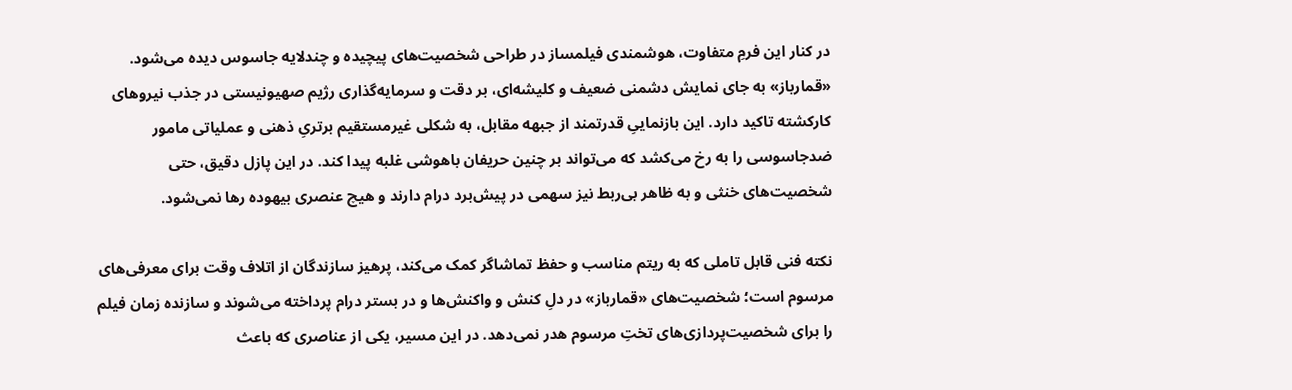در کنار این فرمِ متفاوت، هوشمندی فیلمساز در طراحی شخصیت‌های پیچیده و چندلایه جاسوس دیده می‌شود. «قمارباز» به جای نمایش دشمنی ضعیف و کلیشه‌ای، بر دقت و سرمایه‌گذاری رژیم صهیونیستی در جذب نیروهای کارکشته تاکید دارد. این بازنماییِ قدرتمند از جبهه مقابل، به شکلی غیرمستقیم برتریِ ذهنی و عملیاتی مامور ضدجاسوسی را به رخ می‌کشد که می‌تواند بر چنین حریفان باهوشی غلبه پیدا کند. در این پازل دقیق، حتی شخصیت‌های خنثی و به ظاهر بی‌ربط نیز سهمی در پیش‌برد درام دارند و هیچ عنصری بیهوده رها نمی‌شود.

نکته فنی قابل تاملی که به ریتم مناسب و حفظ تماشاگر کمک می‌کند، پرهیز سازندگان از اتلاف وقت برای معرفی‌های مرسوم است؛ شخصیت‌های «قمارباز» در دلِ کنش و واکنش‌ها و در بستر درام پرداخته می‌شوند و سازنده زمان فیلم را برای شخصیت‌پردازی‌های تختِ مرسوم هدر نمی‌دهد. در این مسیر، یکی از عناصری که باعث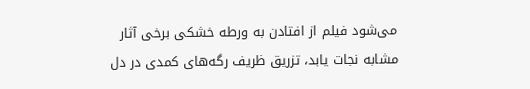می‌شود فیلم از افتادن به ورطه خشکی برخی آثار مشابه نجات یابد، تزریق ظریف رگه‌های کمدی در دل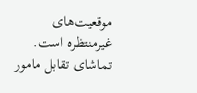موقعیت‌های غیرمنتظره است. تماشای تقابل مامور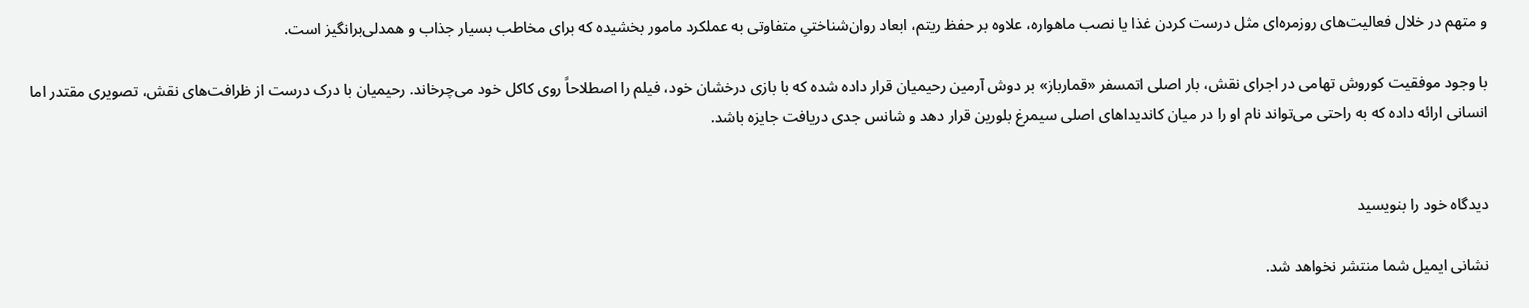و متهم در خلال فعالیت‌های روزمره‌ای مثل درست کردن غذا یا نصب ماهواره، علاوه بر حفظ ریتم، ابعاد روان‌شناختیِ متفاوتی به عملکرد مامور بخشیده که برای مخاطب بسیار جذاب و همدلی‌برانگیز است.

با وجود موفقیت کوروش تهامی در اجرای نقش، بار اصلی اتمسفر «قمارباز» بر دوش آرمین رحیمیان قرار داده شده که با بازی درخشان خود، فیلم را اصطلاحاً روی کاکل خود می‌چرخاند. رحیمیان با درک درست از ظرافت‌های نقش، تصویری مقتدر اما انسانی ارائه داده که به راحتی می‌تواند نام او را در میان کاندیداهای اصلی سیمرغ بلورین قرار دهد و شانس جدی دریافت جایزه باشد.


دیدگاه خود را بنویسید

نشانی ایمیل شما منتشر نخواهد شد.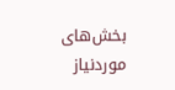بخش‌های موردنیاز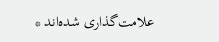علامت‌گذاری شده‌اند *